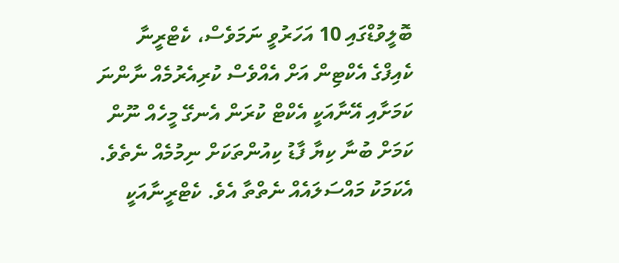ބޮލީވުޑްގައި 10 އަހަރުވީ ނަމަވެސް، ކެޓްރީނާ ކެއިފްގެ އެކްޓިން އަށް އެއްވެސް ކުރިއެރުމެއް ނާންނަ ކަމަށާއި އޭނާއަކީ އެކްޓް ކުރަން އެނގޭ މީހެއް ނޫން ކަމަށް ބުނާ ކިޔާ ފާޑު ކިއުންތަކަށް ނިމުމެއް ނެތެވެ.
އެކަމަކު މައްސަލައެއް ނެތްތާ އެވެ. ކެޓްރީނާއަކީ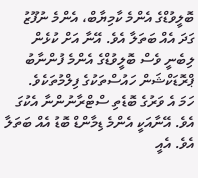ބޮލީވުޑްގެ އެންމެ ކާމިޔާބް، އެންމެ ނުފޫޒު ގަދަ އެއް ބަތަލާ އެވެ. އޭނާ އަށް ކުޅެން ލިބެނީ ވެސް ބޮލީވުޑްގެ އެންމެ ފުންނާބު ޕްރޮޑަކްޝަން ހައުސްތަކުގެ ފިލްމުތަކެވެ.
ހަމަ އެ ވަރުގެ ބޮޑެތި ސްޓްރާނުންނާ އެކުގަ އެވެ. އޭނާއަކީ އެންމެ ޑިމާންޑް ބޮޑު އެއް ބަތަލާ އެވެ. އެއީ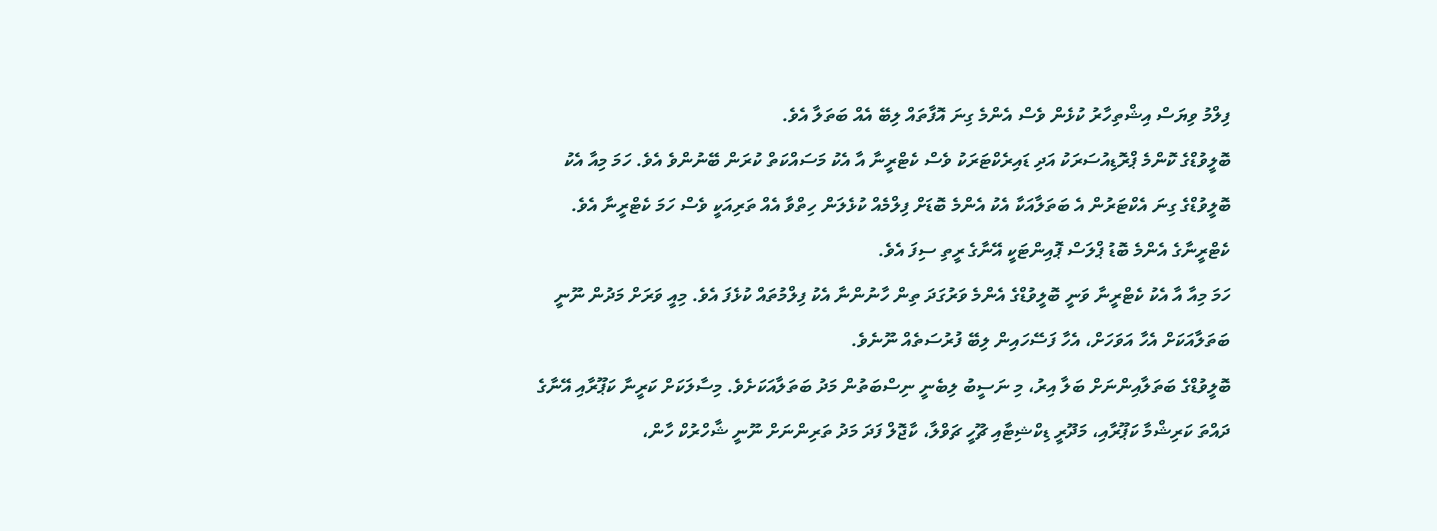ފިލްމު ވިޔަސް އިޝްތިހާރު ކުޅެން ވެސް އެންމެ ގިނަ އޮފާތައް ލިބޭ އެއް ބަތަލާ އެވެ.
ބޮލީވުޑްގެ ކޮންމެ ޕްރޮޑިއުސަރަކު އަދި ޑައިރެކްޓަރަކު ވެސް ކެޓްރީނާ އާ އެކު މަސައްކަތް ކުރަން ބޭނުންވެ އެވެ. ހަމަ މިއާ އެކު ބޮލީވުޑްގެ ގިނަ އެކްޓަރުން އެ ބަތަލާއަކާ އެކު އެންމެ ބޮޑަށް ފިލްމެއް ކުޅެލަން ހިތްވާ އެއް ތަރިއަކީ ވެސް ހަމަ ކެޓްރީނާ އެވެ. ކެޓްރީނާގެ އެންމެ ބޮޑު ޕްލަސް ޕޮއިންޓަކީ އޭނާގެ ރީތި ސިފަ އެވެ.
ހަމަ މިއާ އާ އެކު ކެޓްރީނާ ވަނީ ބޮލީވުޑްގެ އެންމެ ވަރުގަދަ ތިން ހާނުންނާ އެކު ފިލްމުތައް ކުޅެފަ އެވެ. މިއީ ވަރަށް މަދުން ނޫނީ ބަތަލާއަކަށް އެހާ އަވަހަށް، އެހާ ފަސޭހައިން ލިބޭ ފުރުސަތެއް ނޫނެވެ.
ބޮލީވުޑްގެ ބަތަލާއިންނަށް ބަލާ އިރު، މި ނަސީބު ލިބެނީ ނިސްބަތުން މަދު ބަތަލާއަކަށެވެ. މިސާލަކަށް ކަރީނާ ކަޕޫރާއި އޭނާގެ ދައްތަ ކަރިޝްމާ ކަޕޫރާއި، މަދޫރީ ޑިކްޝިޓާއި ޗޫހީ ޗަވްލާ، ކާޖޮލް ފަދަ މަދު ތަރިންނަށް ނޫނީ ޝާހްރުކް ހާން،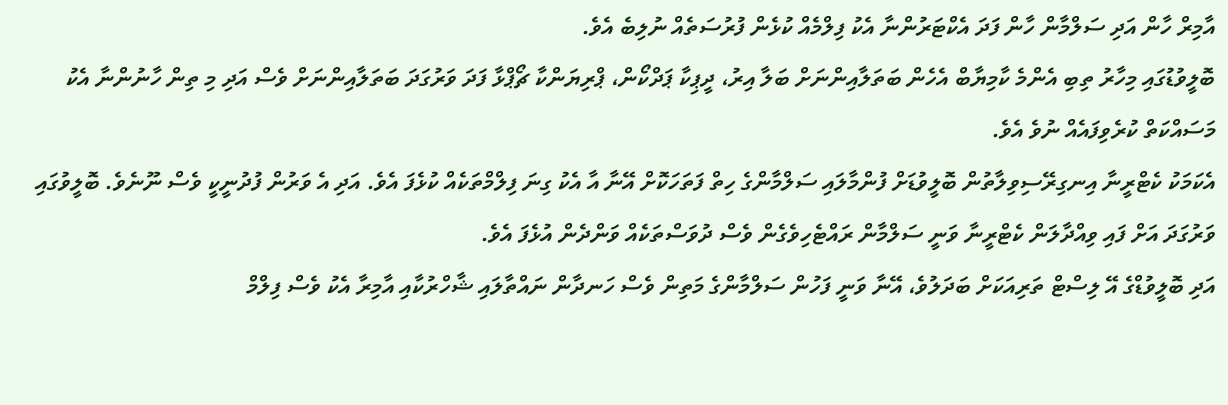އާމިރް ހާން އަދި ސަލްމާން ހާން ފަދަ އެކްޓަރުންނާ އެކު ފިލްމެއް ކުޅެން ފުރުސަތެއް ނުލިބެ އެވެ.
ބޮލީވުޑުގައި މިހާރު ތިބި އެންމެ ކާމިޔާބް އެހެން ބަތަލާއިންނަށް ބަލާ އިރު، ދީޕިކާ ޕަދްކޯން، ޕްރިޔަންކާ ޗޯޕްޅާ ފަދަ ވަރުގަދަ ބަތަލާއިންނަށް ވެސް އަދި މި ތިން ހާނުންނާ އެކު މަސައްކަތް ކުރެވިފައެއް ނުވެ އެވެ.
އެކަމަކު ކެޓްރީނާ އިނގިރޭސިވިލާތުން ބޮލީވުޑަށް ފުންމާލައި ސަލްމާންގެ ހިތް ފަތަހަކޮށް އޭނާ އާ އެކު ގިނަ ފިލްމްތަކެއް ކުޅެފަ އެވެ. އަދި އެ ވަރުން ފުދުނީކީ ވެސް ނޫނެވެ. ބޮލީވުގައި ވަރުގަދަ އަށް ފައި ވިއްދާލަން ކެޓްރީނާ ވަނީ ސަލްމާން ރައްޓެހިވެގެން ވެސް ދުވަސްތަކެއް ވަންދެން އުޅެފަ އެވެ.
އަދި ބޮލީވުޑްގެ އޭ ލިސްޓް ތަރިއަކަށް ބަދަލުވެ، އޭނާ ވަނީ ފަހުން ސަލްމާންގެ މަތިން ވެސް ހަނދާން ނައްތާލައި ޝާހްރުކާއި އާމިރާ އެކު ވެސް ފިލްމް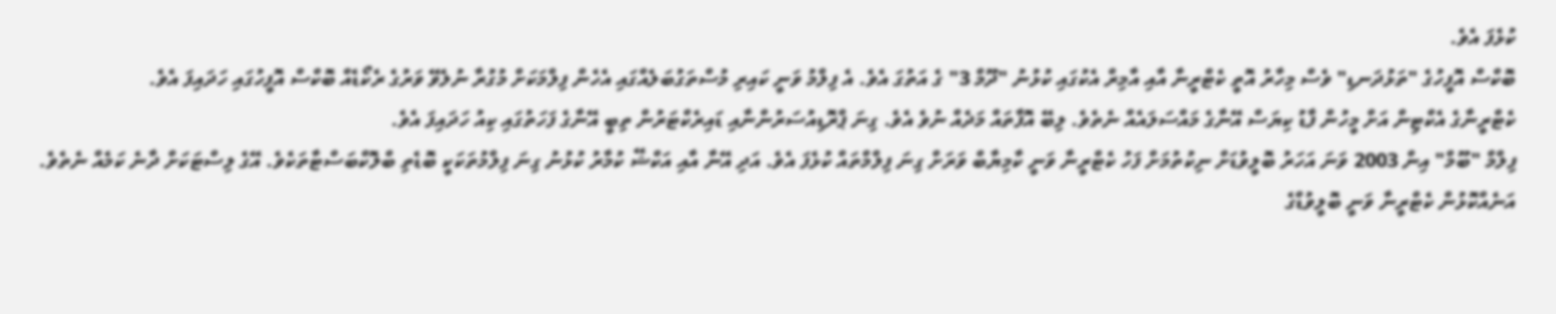ކުޅެފަ އެވެ.
ބޮކްސް އޮފީހުގެ "ތަޅުދަނޑި" ވެސް މިހާރު އޮތީ ކެޓްރީނާ އާއި އާމިރް އެކުގައި ކުޅުނު "ދޫމް 3" ގެ އަތުގަ އެވެ. އެ ފިލްމު ވަނީ ކައިރި މުސްތަގުބަލެއްގައި އެހެން ފިލްމަކަށް މުގުރާ ނުލެވޭ ވަރުގެ ރެކޯޑެއް ބޮކްސް އޮފީހުގައި ހަދައިފަ އެވެ.
ކެޓްރީނާގެ އެކްޓިން އަށް މީހުން ފާޑު ކިޔަސް އޭނާގެ މައްސަލައެއް ނެތެވެ. ލިބޭ އޮފާތައް މަދެއް ނުވެ އެވެ. ގިނަ ޕްރޮޑިއުސަރުންނާއި ޑައިރެކްޓަރުން ތިބީ އޭނާގެ ފަހަތުގައި ކިއު ހަދައިފަ އެވެ.
ފިލްމް "ބޫމް" އިން 2003 ވަނަ އަހަރު ބޮލީވުޑަށް ނިކުތުމަށް ފަހު ކެޓްރީނާ ވަނީ ކާމިޔާބް ވަރަށް ގިނަ ފިލްމްތައް ކުޅެފަ އެވެ. އަދި އޭނާ އާއި އަކްޝޭ ކުމާރު ކުޅުނު ގިނަ ފިލްމުތަކަކީ ބޮޑެތި ބްލޮކްބަސްޓާތަކެވެ. އޭގެ ލިސްޓަކަށް ދާނެ ކަމެއް ނެތެވެ.
އަނެއްކޮޅުން ކެޓްރީނާ ވަނީ ބޮލީވުޑްގެ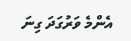އެންމެ ވަރުގަދަ ގިނަ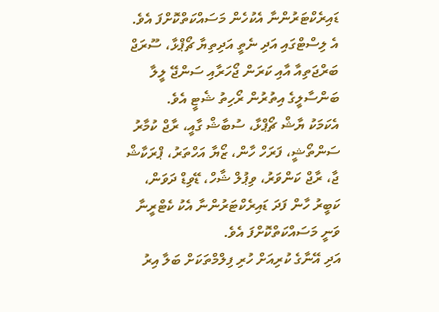ޑައިރެކްޓަރުންނާ އެކުހެން މަސައްކަތްކޮށްފަ އެވެ. އެ ލިސްޓްގައި އަދި ނެތީ އަދިތިޔާ ޗޯޕްޅާ، ސޫރަޖް ބަރްޖަތިއާ އާއި ކަރަން ޖޯހަރާއި ސަންޖޭ ލީލާ ބަންސާލީގެ އިތުރުން ރޯހިތު ޝެޓީ އެވެ.
އެކަމަކު ޔާޝް ޗޯޕްޅާ، ސުބާޝް ގާއީ، ރާޖް ކުމާރު ސަންތޯޝީ، ފަރަހް ހާން، ޒޯޔާ އަހްތަރު، ޕްރަކާޝް ޖާ، ރާޖް ކަންވަރު، ވިޕުލް ޝާހް، ޑޭވިޑް ދަވަން، ކަބީރު ހާން ފަދަ ޑައިރެކްޓަރުންނާ އެކު ކެޓްރީނާ ވަނީ މަސައްކަތްކޮށްފަ އެވެ.
އަދި އޭނާގެ ކުރިއަށް ހުރި ފިލްމްތަކަށް ބަލާ އިރު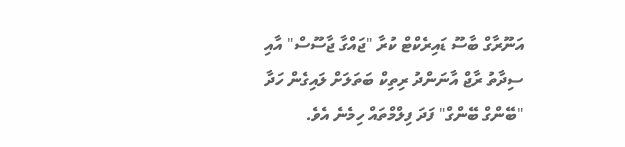އަނޫރާގް ބާސޫ ޑައިރެކްޓް ކުރާ "ޖައްގާ ޖާސޫސް" އާއި ސިދާތު ރާޖް އާނަންދު ރިތިކް ބަތަލަށް ލައިގެން ހަދާ "ބޭންގް ބޭންގް" ފަދަ ފިލްމްތައް ހިމެނެ އެވެ.